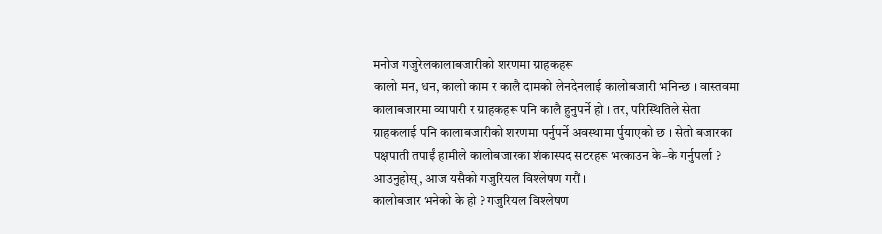मनोज गजुरेलकालाबजारीको शरणमा ग्राहकहरू
कालो मन, धन, कालो काम र कालै दामको लेनदेनलाई कालोबजारी भनिन्छ । वास्तवमा कालाबजारमा व्यापारी र ग्राहकहरू पनि कालै हुनुपर्ने हो । तर, परिस्थितिले सेता ग्राहकलाई पनि कालाबजारीको शरणमा पर्नुपर्ने अवस्थामा र्पुयाएको छ । सेतो बजारका पक्षपाती तपाईं हामीले कालोबजारका शंकास्पद सटरहरू भत्काउन के–के गर्नुपर्ला ? आउनुहोस्, आज यसैको गजुरियल विश्लेषण गरौं ।
कालोबजार भनेको के हो ? गजुरियल विश्लेषण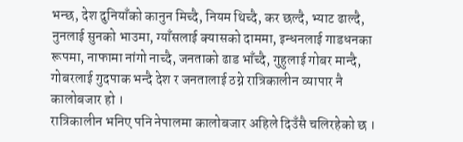भन्छ, देश दुनियाँको कानुन मिच्दै, नियम थिच्दै, कर छल्दै, भ्याट ढाल्दै, नुनलाई सुनको भाउमा, ग्याँसलाई क्यासको दाममा, इन्धनलाई गाडधनका रूपमा, नाफामा नांगो नाच्दै, जनताको ढाड भाँच्दै, गुहुलाई गोबर मान्दै, गोबरलाई गुदपाक भन्दै देश र जनतालाई ठग्ने रात्रिकालीन व्यापार नै कालोबजार हो ।
रात्रिकालीन भनिए पनि नेपालमा कालोबजार अहिले दिउँसै चलिरहेको छ ।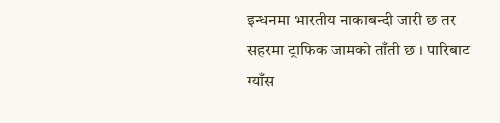इन्धनमा भारतीय नाकाबन्दी जारी छ तर सहरमा ट्राफिक जामको ताँती छ । पारिबाट ग्याँस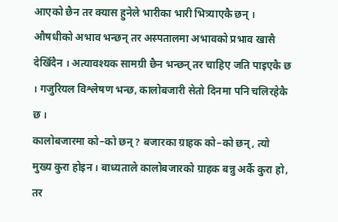आएको छैन तर क्यास हुनेले भारीका भारी भित्र्याएकै छन् । औषधीको अभाव भन्छन् तर अस्पतालमा अभावको प्रभाव खासै देखिँदैन । अत्यावश्यक सामग्री छैन भन्छन् तर चाहिए जति पाइएकै छ । गजुरियल विश्लेषण भन्छ, कालोबजारी सेतो दिनमा पनि चलिरहेकै छ ।
कालोबजारमा को–को छन् ? बजारका ग्राहक को–को छन्, त्यो मुख्य कुरा होइन । बाध्यताले कालोबजारको ग्राहक बन्नु अर्कै कुरा हो, तर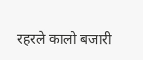रहरले कालो बजारी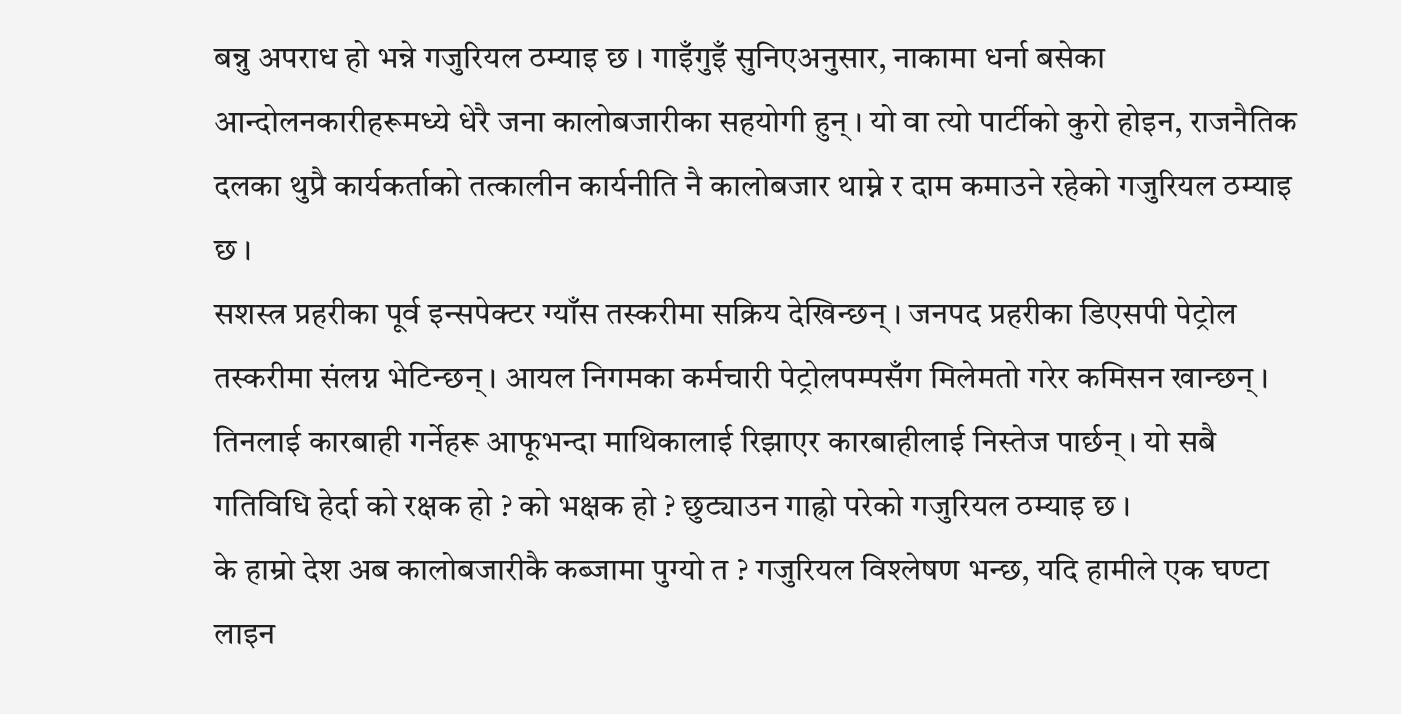बन्नु अपराध हो भन्ने गजुरियल ठम्याइ छ । गाइँगुइँ सुनिएअनुसार, नाकामा धर्ना बसेका आन्दोलनकारीहरूमध्ये धेरै जना कालोबजारीका सहयोगी हुन् । यो वा त्यो पार्टीको कुरो होइन, राजनैतिक दलका थुप्रै कार्यकर्ताको तत्कालीन कार्यनीति नै कालोबजार थाम्ने र दाम कमाउने रहेको गजुरियल ठम्याइ छ ।
सशस्त्र प्रहरीका पूर्व इन्सपेक्टर ग्याँस तस्करीमा सक्रिय देखिन्छन् । जनपद प्रहरीका डिएसपी पेट्रोल तस्करीमा संलग्न भेटिन्छन् । आयल निगमका कर्मचारी पेट्रोलपम्पसँग मिलेमतो गरेर कमिसन खान्छन् । तिनलाई कारबाही गर्नेहरू आफूभन्दा माथिकालाई रिझाएर कारबाहीलाई निस्तेज पार्छन् । यो सबै गतिविधि हेर्दा को रक्षक हो ? को भक्षक हो ? छुट्याउन गाह्रो परेको गजुरियल ठम्याइ छ ।
के हाम्रो देश अब कालोबजारीकै कब्जामा पुग्यो त ? गजुरियल विश्लेषण भन्छ, यदि हामीले एक घण्टा लाइन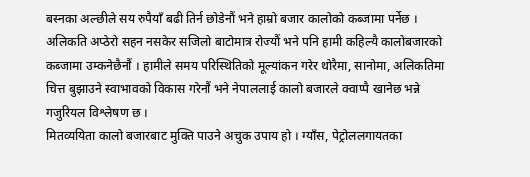बस्नका अल्छीले सय रुपैयाँ बढी तिर्न छोडेनौं भने हाम्रो बजार कालोको कब्जामा पर्नेछ ।
अलिकति अप्ठेरो सहन नसकेर सजिलो बाटोमात्र रोज्यौं भने पनि हामी कहिल्यै कालोबजारको कब्जामा उम्कनेछैनौं । हामीले समय परिस्थितिको मूल्यांकन गरेर थोरैमा, सानोमा, अलिकतिमा चित्त बुझाउने स्वाभावको विकास गरेनौं भने नेपाललाई कालो बजारले क्वाप्पै खानेछ भन्ने गजुरियल विश्लेषण छ ।
मितव्ययिता कालो बजारबाट मुक्ति पाउने अचुक उपाय हो । ग्याँस, पेट्रोललगायतका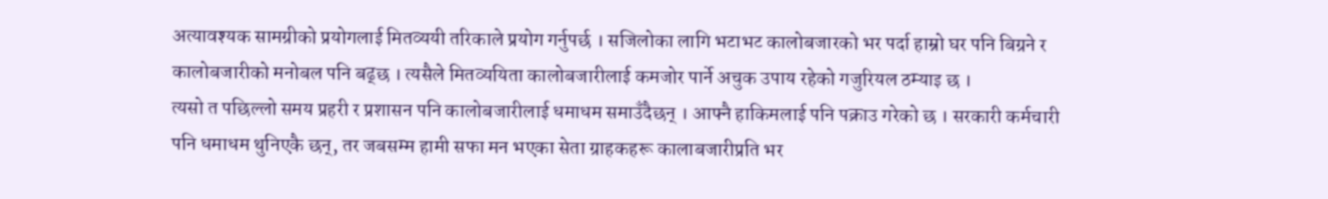अत्यावश्यक सामग्रीको प्रयोगलाई मितव्ययी तरिकाले प्रयोग गर्नुपर्छ । सजिलोका लागि भटाभट कालोबजारको भर पर्दा हाम्रो घर पनि बिग्रने र कालोबजारीको मनोबल पनि बढ्छ । त्यसैले मितव्ययिता कालोबजारीलाई कमजोर पार्ने अचुक उपाय रहेको गजुरियल ठम्याइ छ ।
त्यसो त पछिल्लो समय प्रहरी र प्रशासन पनि कालोबजारीलाई धमाधम समाउँदैछन् । आफ्नै हाकिमलाई पनि पक्राउ गरेको छ । सरकारी कर्मचारी पनि धमाधम थुनिएकै छन्, तर जबसम्म हामी सफा मन भएका सेता ग्राहकहरू कालाबजारीप्रति भर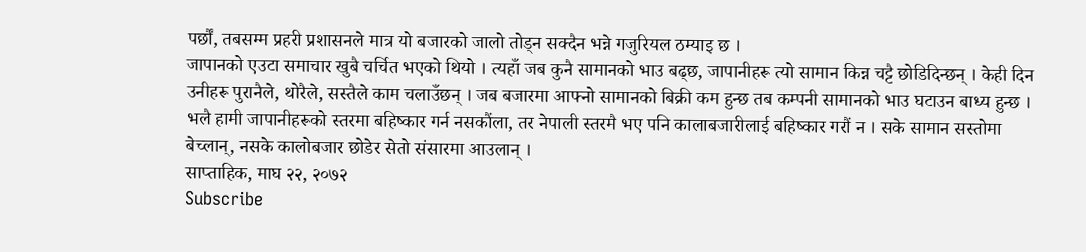पर्छौं, तबसम्म प्रहरी प्रशासनले मात्र यो बजारको जालो तोड्न सक्दैन भन्ने गजुरियल ठम्याइ छ ।
जापानको एउटा समाचार खुबै चर्चित भएको थियो । त्यहाँ जब कुनै सामानको भाउ बढ्छ, जापानीहरू त्यो सामान किन्न चट्टै छोडिदिन्छन् । केही दिन उनीहरू पुरानैले, थोरैले, सस्तैले काम चलाउँछन् । जब बजारमा आफ्नो सामानको बिक्री कम हुन्छ तब कम्पनी सामानको भाउ घटाउन बाध्य हुन्छ । भलै हामी जापानीहरूको स्तरमा बहिष्कार गर्न नसकौंला, तर नेपाली स्तरमै भए पनि कालाबजारीलाई बहिष्कार गरौं न । सके सामान सस्तोमा बेच्लान्, नसके कालोबजार छोडेर सेतो संसारमा आउलान् ।
साप्ताहिक, माघ २२, २०७२
Subscribe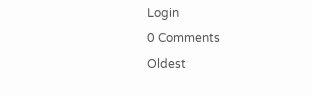Login
0 Comments
Oldest